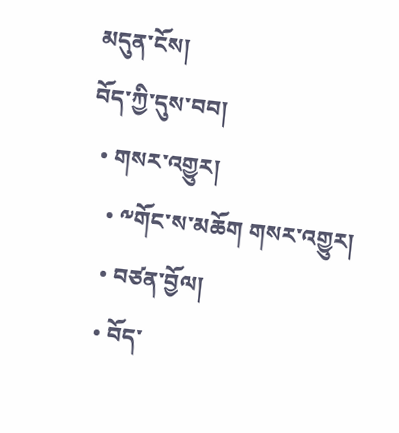མདུན་ངོས།
བོད་ཀྱི་དུས་བབ།
  • གསར་འགྱུར།
    • ༸གོང་ས་མཆོག གསར་འགྱུར།
    • བཙན་བྱོལ།
    • བོད་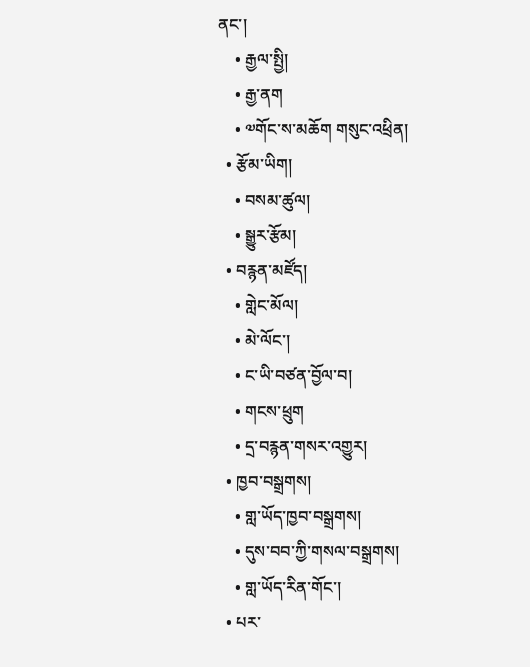ནང་།
    • རྒྱལ་སྤྱི།
    • རྒྱ་ནག
    • ༧གོང་ས་མཆོག གསུང་འཕྲིན།
  • རྩོམ་ཡིག།
    • བསམ་ཚུལ།
    • སྒྱུར་རྩོམ།
  • བརྙན་མཛོད།
    • གླེང་མོལ།
    • མེ་ལོང་།
    • ང་ཡི་བཙན་བྱོལ་བ།
    • གངས་ཕྲུག
    • དྲ་བརྙན་གསར་འགྱུར།
  • ཁྱབ་བསྒྲགས།
    • གླ་ཡོད་ཁྱབ་བསྒྲགས།
    • དུས་བབ་ཀྱི་གསལ་བསྒྲགས།
    • གླ་ཡོད་རིན་གོང་།
  • པར་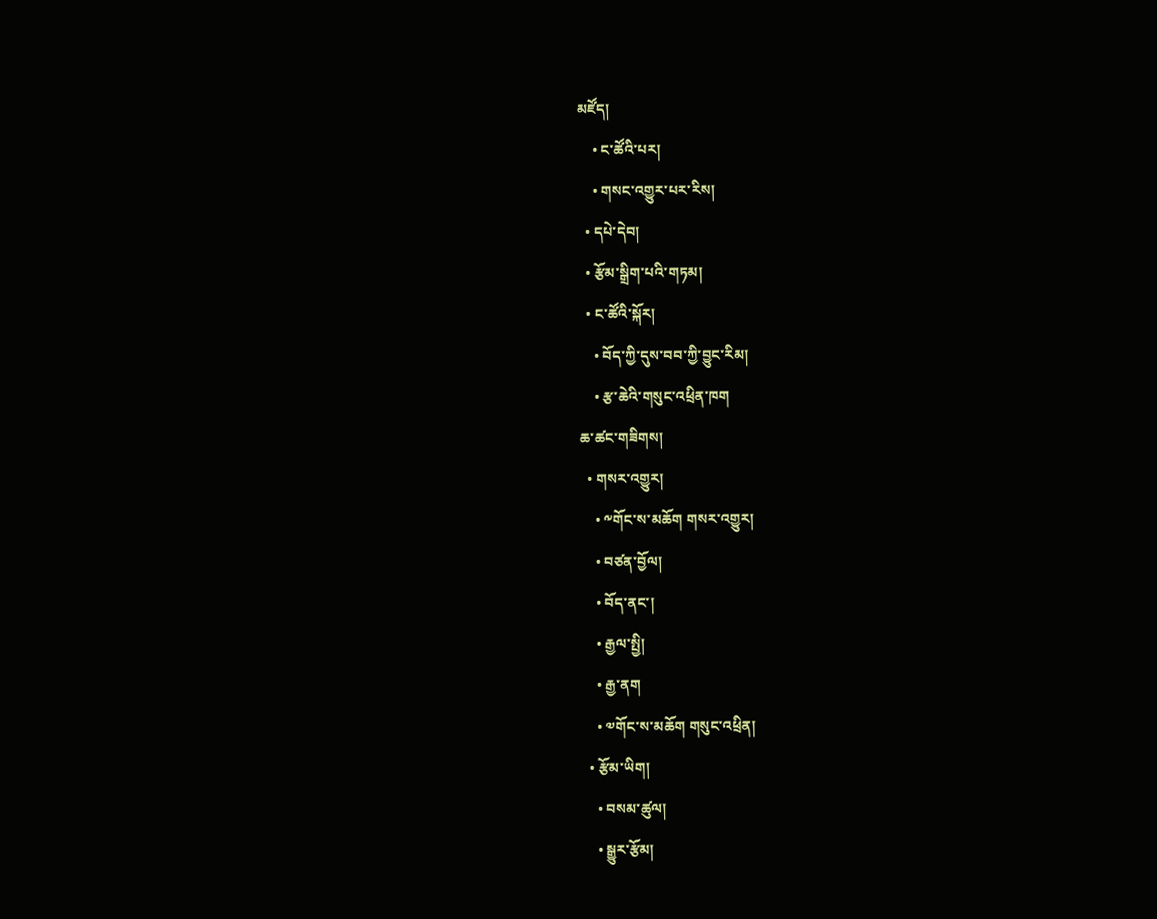མཛོད།
    • ང་ཚོའི་པར།
    • གསང་འགྱུར་པར་རིས།
  • དཔེ་དེབ།
  • རྩོམ་སྒྲིག་པའི་གཏམ།
  • ང་ཚོའི་སྐོར།
    • བོད་ཀྱི་དུས་བབ་ཀྱི་བྱུང་རིམ།
    • རྩ་ཆེའི་གསུང་འཕྲིན་ཁག
ཆ་ཚང་གཟིགས།
  • གསར་འགྱུར།
    • ༸གོང་ས་མཆོག གསར་འགྱུར།
    • བཙན་བྱོལ།
    • བོད་ནང་།
    • རྒྱལ་སྤྱི།
    • རྒྱ་ནག
    • ༧གོང་ས་མཆོག གསུང་འཕྲིན།
  • རྩོམ་ཡིག།
    • བསམ་ཚུལ།
    • སྒྱུར་རྩོམ།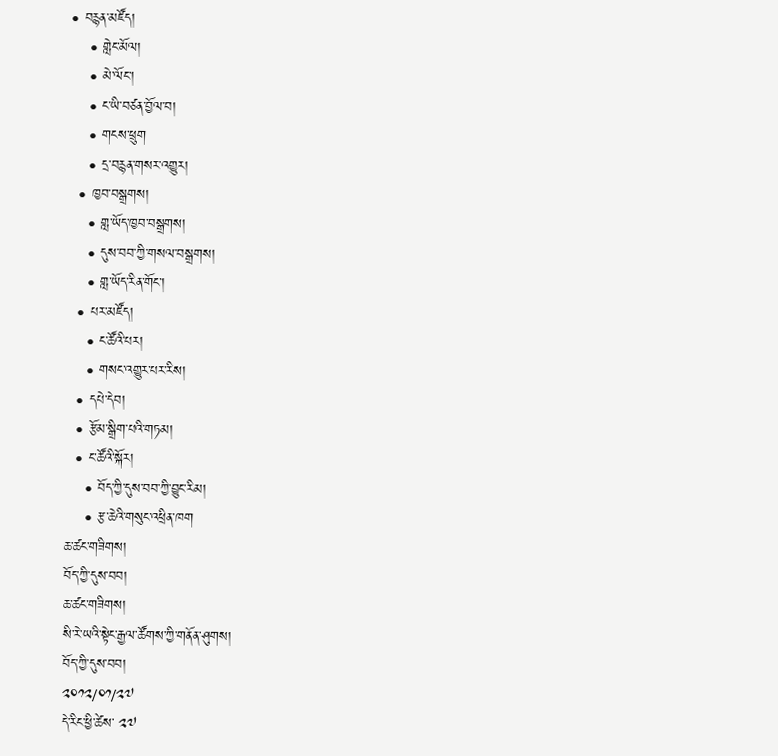• བརྙན་མཛོད།
    • གླེང་མོལ།
    • མེ་ལོང་།
    • ང་ཡི་བཙན་བྱོལ་བ།
    • གངས་ཕྲུག
    • དྲ་བརྙན་གསར་འགྱུར།
  • ཁྱབ་བསྒྲགས།
    • གླ་ཡོད་ཁྱབ་བསྒྲགས།
    • དུས་བབ་ཀྱི་གསལ་བསྒྲགས།
    • གླ་ཡོད་རིན་གོང་།
  • པར་མཛོད།
    • ང་ཚོའི་པར།
    • གསང་འགྱུར་པར་རིས།
  • དཔེ་དེབ།
  • རྩོམ་སྒྲིག་པའི་གཏམ།
  • ང་ཚོའི་སྐོར།
    • བོད་ཀྱི་དུས་བབ་ཀྱི་བྱུང་རིམ།
    • རྩ་ཆེའི་གསུང་འཕྲིན་ཁག
ཆ་ཚང་གཟིགས།
བོད་ཀྱི་དུས་བབ།
ཆ་ཚང་གཟིགས།
སི་རེ་ཡའི་སྟེང་རྒྱལ་ཚོགས་ཀྱི་གནོན་ཤུགས།
བོད་ཀྱི་དུས་བབ།
༢༠༡༢/༠༡/༢༧
དེ་རིང་ཕྱི་ཚེས་ ༢༧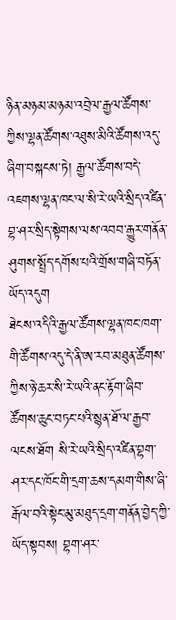ཉིན་མཉམ་མཉམ་འབྲེལ་རྒྱལ་ཚོགས་ཀྱིས་ལྷན་ཚོགས་འཐུས་མིའི་ཚོགས་འདུ་ཞིག་བསྐངས་ཏེ། རྒྱལ་ཚོགས་བདེ་འཇགས་ལྷན་ཁང་ལ་སི་རེ་ཡའི་སྲིད་འཛིན་བྷ་ཤར་སྲིད་སྟེགས་ལས་འབབ་རྒྱུར་གནོན་ཤུགས་སྤྲོད་དགོས་པའི་གྲོས་གཞི་བཏོན་ཡོད་འདུག
ཐེངས་འདིའི་རྒྱལ་ཚོགས་ལྷན་ཁང་ཁག་གི་ཚོགས་འདུ་དེ་ནི་ཨ་རབ་མཐུན་ཚོགས་ཀྱིས་ཉེ་ཆར་སི་རེ་ཡའི་ནང་རྟོག་ཞིབ་ཚོགས་ཆུང་བཏང་པའི་སྙན་ཐོ་ལ་རྒྱབ་ལངས་ཐོག སི་རེ་ཡའི་སྲིད་འཛིན་བྷག་ཤར་དང་ཁོང་གི་དྲག་ཆས་དམག་གིས་ཞི་རྒོལ་བའི་སྟེང་མུ་མཐུད་དྲག་གནོན་བྱེད་ཀྱི་ཡོད་སྟབས། བྷག་ཤར་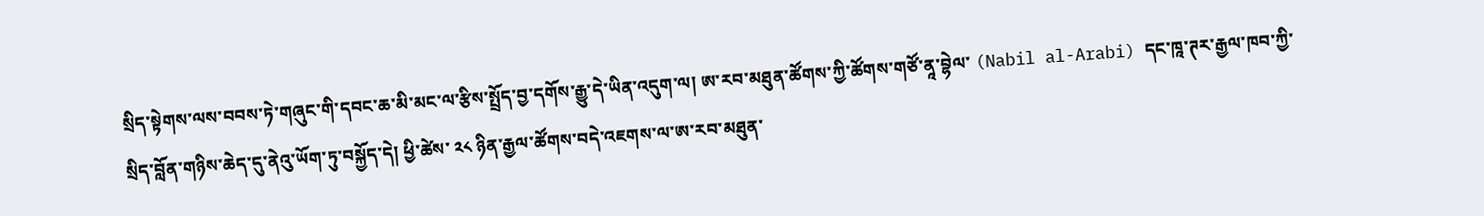སྲིད་སྟེགས་ལས་བབས་ཏེ་གཞུང་གི་དབང་ཆ་མི་མང་ལ་རྩིས་སྤྲོད་བྱ་དགོས་རྒྱུ་དེ་ཡིན་འདུག་ལ། ཨ་རབ་མཐུན་ཚོགས་ཀྱི་ཚོགས་གཙོ་ནཱ་བྷེལ་ (Nabil al-Arabi) དང་ཁཱ་ཊར་རྒྱལ་ཁབ་ཀྱི་སྲིད་བློན་གཉིས་ཆེད་དུ་ནེའུ་ཡོག་ཏུ་བསྐྱོད་དེ། ཕྱི་ཚེས་ ༢༨ ཉིན་རྒྱལ་ཚོགས་བདེ་འཇགས་ལ་ཨ་རབ་མཐུན་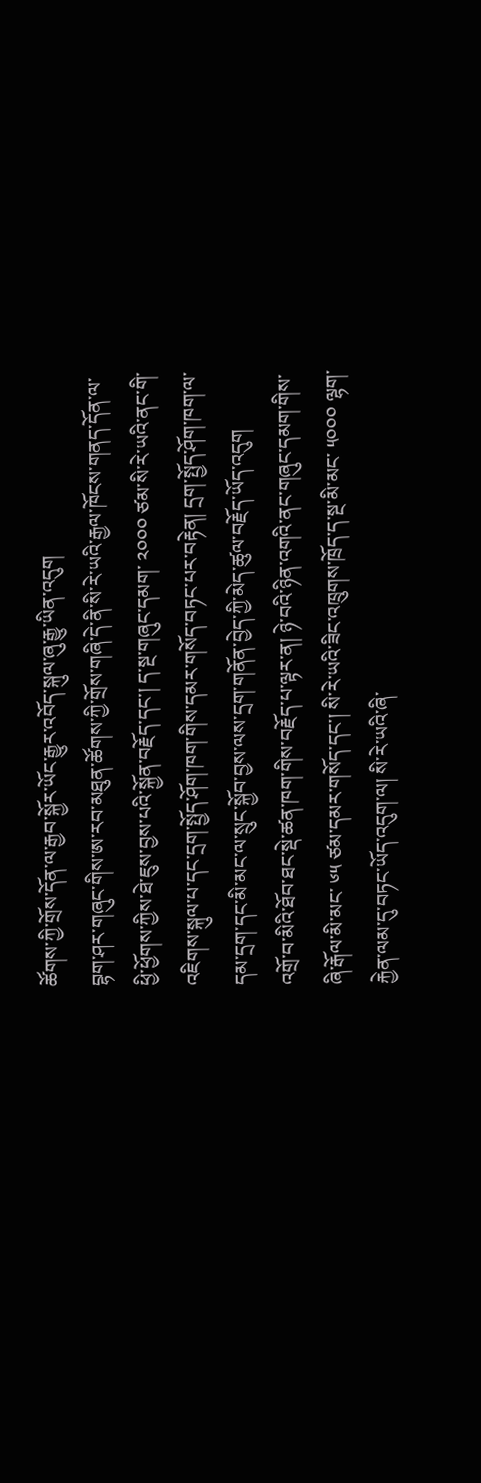ཚོགས་ཀྱི་གྲོས་དོན་ལ་རྒྱབ་སྐྱོར་ཡོང་རྒྱུར་འབོད་སྐུལ་ཞུ་རྒྱུ་ཡིན་འདུག
བྷག་ཤར་གཞུང་གིས་ཨ་རབ་མཐུན་ཚོགས་ཀྱི་གྲོས་གཞི་དེ་ནི་སི་རེ་ཡའི་རྒྱལ་ཁོངས་གནད་དོན་ལ་ཕྱི་ཕྱོགས་ཀྱིས་ཐེ་ཇུས་བྱས་པའི་སྐྱོན་བརྗོད་དང་། ད་སྔ་གཞུང་དམག་ ༢༠༠༠ ཙམ་སི་རེ་ཡའི་ནང་གི་འཇིགས་སྐུལ་པ་དང་དྲག་སྤྱོད་ཤོག་ཁག་གིས་དམར་གསོད་བཏང་པར་བརྟེན། དྲག་སྤྱོད་ཤོག་ཁག་ལ་དམ་དྲག་དང་མི་མང་ལ་སྲུང་སྐྱོབ་བྱས་ལས་དྲག་གནོན་བྱེད་ཀྱི་མེད་ཚུལ་བརྗོད་ཡོད་འདུག
འགྲོ་བ་མིའི་ཐོབ་ཐང་སྡེ་ཚན་ཁག་གིས་བརྗོད་པ་ལྟར་ན། ཉེ་བའི་ཉིན་འགའི་ནང་གཞུང་དམག་གིས་ཞི་རྒོལ་མི་མང་ ༦༥ ཙམ་དམར་གསོད་དང་། སི་རེ་ཡའི་ཟིང་འཁྲུགས་ཁྲོད་ད་སྔ་མི་མང་ ༥༠༠༠ ལྷག་རྐྱེན་ལམ་དུ་བཏང་ཡོད་འདུག་ལ། སི་རེ་ཡའི་ཞི་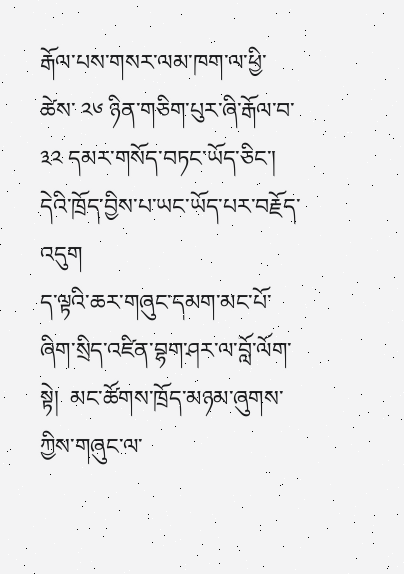རྒོལ་པས་གསར་ལམ་ཁག་ལ་ཕྱི་ཚེས་ ༢༦ ཉིན་གཅིག་པུར་ཞི་རྒོལ་བ་ ༣༢ དམར་གསོད་བཏང་ཡོད་ཅིང་། དེའི་ཁྲོད་བྱིས་པ་ཡང་ཡོད་པར་བརྗོད་འདུག
ད་ལྟའི་ཆར་གཞུང་དམག་མང་པོ་ཞིག་སྲིད་འཛིན་བྷག་ཤར་ལ་བློ་ལོག་སྟེ།  མང་ཚོགས་ཁྲོད་མཉམ་ཞུགས་ཀྱིས་གཞུང་ལ་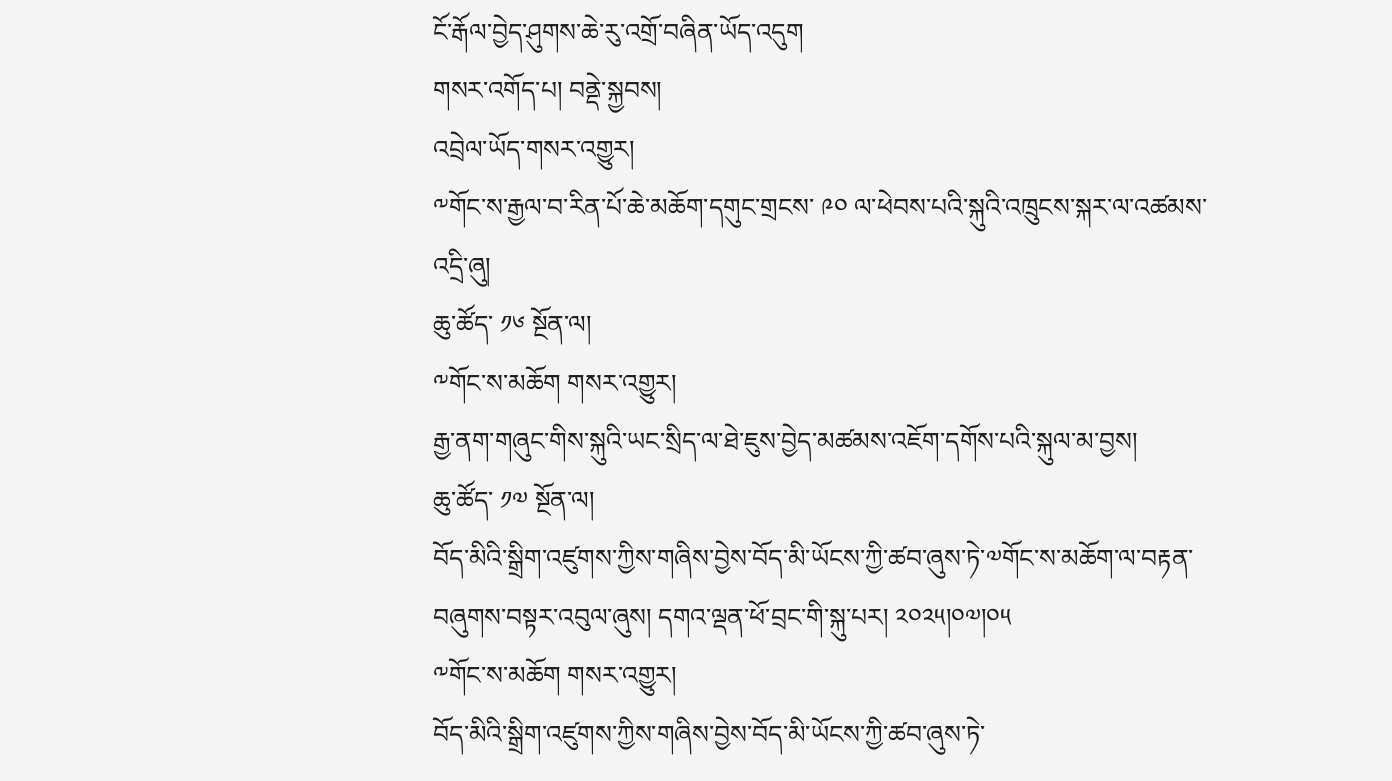ངོ་རྒོལ་བྱེད་ཤུགས་ཆེ་རུ་འགྲོ་བཞིན་ཡོད་འདུག
གསར་འགོད་པ། བནྡེ་སྐྱབས།
འབྲེལ་ཡོད་གསར་འགྱུར།
༸གོང་ས་རྒྱལ་བ་རིན་པོ་ཆེ་མཆོག་དགུང་གྲངས་ ༩༠ ལ་ཕེབས་པའི་སྐུའི་འཁྲུངས་སྐར་ལ་འཚམས་འདྲི་ཞུ།
ཆུ་ཚོད་ ༡༦ སྔོན་ལ།
༸གོང་ས་མཆོག གསར་འགྱུར།
རྒྱ་ནག་གཞུང་གིས་སྐུའི་ཡང་སྲིད་ལ་ཐེ་ཇུས་བྱེད་མཚམས་འཇོག་དགོས་པའི་སྐུལ་མ་བྱས།
ཆུ་ཚོད་ ༡༧ སྔོན་ལ།
བོད་མིའི་སྒྲིག་འཛུགས་ཀྱིས་གཞིས་བྱེས་བོད་མི་ཡོངས་ཀྱི་ཚབ་ཞུས་ཏེ་༧གོང་ས་མཆོག་ལ་བརྟན་བཞུགས་བསྟར་འབུལ་ཞུས། དགའ་ལྡན་ཕོ་བྲང་གི་སྐུ་པར། ༢༠༢༥།༠༧།༠༥
༸གོང་ས་མཆོག གསར་འགྱུར།
བོད་མིའི་སྒྲིག་འཛུགས་ཀྱིས་གཞིས་བྱེས་བོད་མི་ཡོངས་ཀྱི་ཚབ་ཞུས་ཏེ་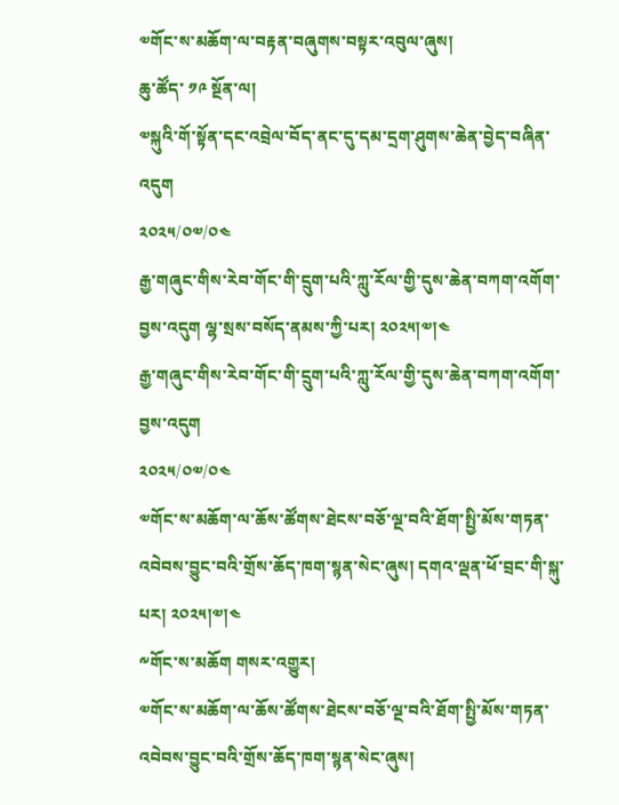༧གོང་ས་མཆོག་ལ་བརྟན་བཞུགས་བསྟར་འབུལ་ཞུས།
ཆུ་ཚོད་ ༡༩ སྔོན་ལ།
༧སྐུའི་གོ་སྟོན་དང་འབྲེལ་བོད་ནང་དུ་དམ་དྲག་ཤུགས་ཆེན་བྱེད་བཞིན་འདུག
༢༠༢༥/༠༧/༠༤
རྒྱ་གཞུང་གིས་རེབ་གོང་གི་དྲུག་པའི་ཀླུ་རོལ་གྱི་དུས་ཆེན་བཀག་འགོག་བྱས་འདུག ལྷ་སྲས་བསོད་ནམས་ཀྱི་པར། ༢༠༢༥།༧།༤
རྒྱ་གཞུང་གིས་རེབ་གོང་གི་དྲུག་པའི་ཀླུ་རོལ་གྱི་དུས་ཆེན་བཀག་འགོག་བྱས་འདུག
༢༠༢༥/༠༧/༠༤
༧གོང་ས་མཆོག་ལ་ཆོས་ཚོགས་ཐེངས་བཅོ་ལྔ་བའི་ཐོག་སྤྱི་མོས་གཏན་འབེབས་བྱུང་བའི་གྲོས་ཆོད་ཁག་སྙན་སེང་ཞུས། དགའ་ལྡན་ཕོ་བྲང་གི་སྐུ་པར། ༢༠༢༥།༧།༤
༸གོང་ས་མཆོག གསར་འགྱུར།
༧གོང་ས་མཆོག་ལ་ཆོས་ཚོགས་ཐེངས་བཅོ་ལྔ་བའི་ཐོག་སྤྱི་མོས་གཏན་འབེབས་བྱུང་བའི་གྲོས་ཆོད་ཁག་སྙན་སེང་ཞུས།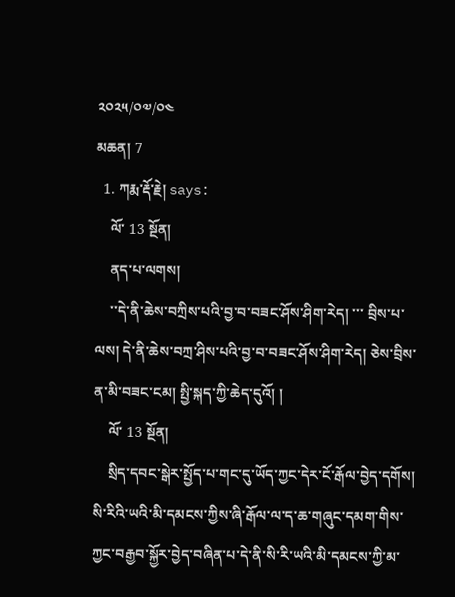༢༠༢༥/༠༧/༠༤
མཆན། 7
  1. ཀརྨ་རྡོ་རྗེ། says:
    ལོ་ 13 སྔོན།
    ནད་པ་ལགས།
    ་་དེ་ནི་ཆེས་བཀྲིས་པའི་བྱ་བ་བཟང་ཤོས་ཤིག་རེད། ་་་ བྲིས་པ་ལས། དེ་ནི་ཆེས་བཀྲ་ཤིས་པའི་བྱ་བ་བཟང་ཤོས་ཤིག་རེད། ཅེས་བྲིས་ན་མི་བཟང་ངམ། སྤྱི་སྐད་ཀྱི་ཆེད་དུའོ། །
    ལོ་ 13 སྔོན།
    སྲིད་དབང་སྒེར་སྤྱོད་པ་གང་དུ་ཡོད་ཀྱང་དེར་ངོ་རྒོལ་བྱེད་དགོས། སི་རིའི་ཡའི་མི་དམངས་ཀྱིས་ཞི་རྒོལ་ལ་ད་ཆ་གཞུང་དམག་གིས་ཀྱང་བརྒྱབ་སྐྱོར་བྱེད་བཞིན་པ་དེ་ནི་སི་རི་ཡའི་མི་དམངས་ཀྱི་མ་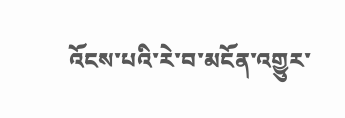འོངས་པའི་རེ་བ་མངོན་འགྱུར་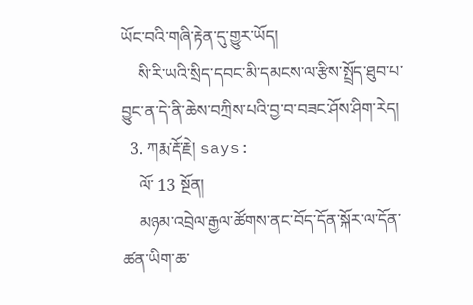ཡོང་བའི་གཞི་རྟེན་དུ་གྱུར་ཡོད།
    སི་རི་ཡའི་སྲིད་དབང་མི་དམངས་ལ་རྩིས་སྤྲོད་ཐུབ་པ་བྱུང་ན་དེ་ནི་ཆེས་བཀྲིས་པའི་བྱ་བ་བཟང་ཤོས་ཤིག་རེད།
  3. ཀརྨ་རྡོ་རྗེ། says:
    ལོ་ 13 སྔོན།
    མཉམ་འབྲེལ་རྒྱལ་ཚོགས་ནང་བོད་དོན་སྐོར་ལ་དོན་ཚན་ཡིག་ཆ་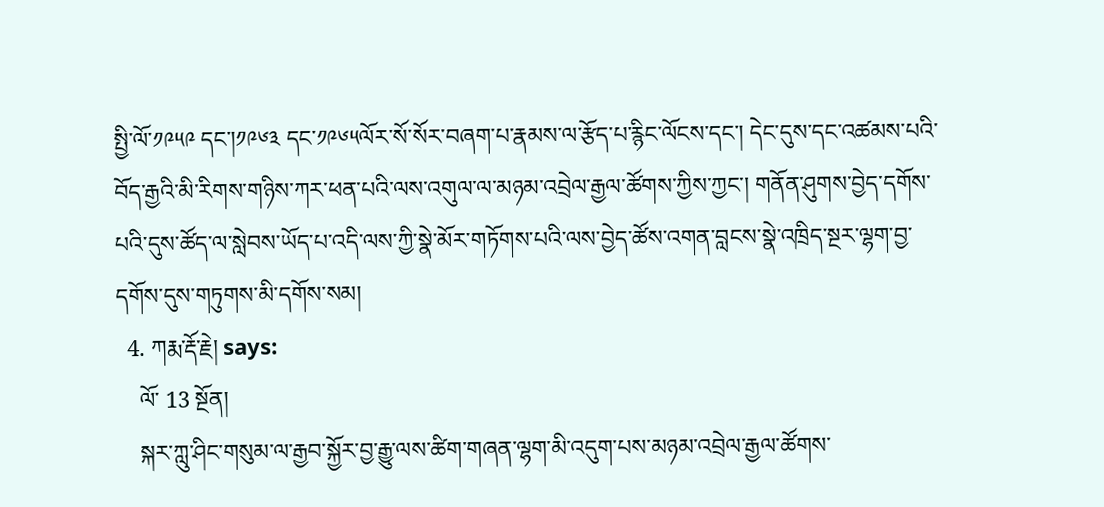སྤྱི་ལོ་༡༩༥༩ དང་།༡༩༦༣ དང་༡༩༦༥ལོར་སོ་སོར་བཞག་པ་རྣམས་ལ་རྩོད་པ་རྙིང་ལོངས་དང་། དེང་དུས་དང་འཚམས་པའི་བོད་རྒྱའི་མི་རིགས་གཉིས་ཀར་ཕན་པའི་ལས་འགུལ་ལ་མཉམ་འབྲེལ་རྒྱལ་ཚོགས་ཀྱིས་ཀྱང་། གནོན་ཤུགས་བྱེད་དགོས་པའི་དུས་ཚོད་ལ་སླེབས་ཡོད་པ་འདི་ལས་ཀྱི་སྣེ་མོར་གཏོགས་པའི་ལས་བྱེད་ཚོས་འགན་བླངས་སྣེ་འཁྲིད་སྔར་ལྷག་བྱ་དགོས་དུས་གཏུགས་མི་དགོས་སམ།
  4. ཀརྨ་རྡོ་རྗེ། says:
    ལོ་ 13 སྔོན།
    སྐར་ཀླུ་ཤིང་གསུམ་ལ་རྒྱབ་སྐྱོར་བྱ་རྒྱུ་ལས་ཚིག་གཞན་ལྷག་མི་འདུག་པས་མཉམ་འབྲེལ་རྒྱལ་ཚོགས་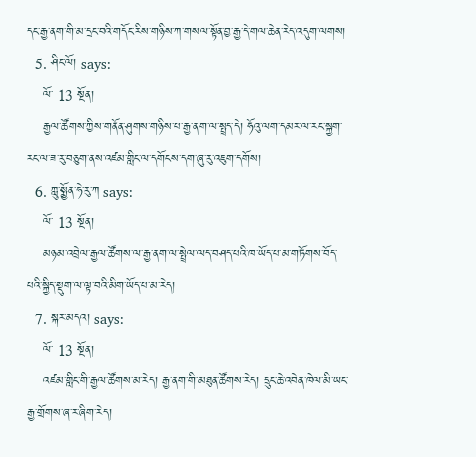དང་རྒྱ་ནག་གི་མ་དྲང་བའི་གདོང་རིས་གཉིས་ཀ་གསལ་སྟོན་བྱ་རྒྱ་དེ་གལ་ཆེན་རེད་འདུག་ལགས།
  5. ཤིང་ལོ། says:
    ལོ་ 13 སྔོན།
    རྒྱལ་ཚོགས་ཀྱིས་གནོན་ཤུགས་གཉིས་པ་རྒྱ་ནག་ལ་སྤྲད་དེ། ཧོའུ་ལག་དམར་ལ་རང་སྐྱག་རང་ལ་ཟ་རུ་བཅུག་ནས་འཛམ་གླིང་ལ་དགོངས་དག་ཞུ་རུ་འཇུག་དགོས།
  6. ཀླུ་སྨྱོན་ཧེ་རུ་ཀ says:
    ལོ་ 13 སྔོན།
    མཉམ་འབྲེལ་རྒྱལ་ཚོགས་ལ་རྒྱ་ནག་ལ་སྤྲེལ་ལད་བཤད་པའི་ཁ་ཡོད་པ་མ་གཏོགས་བོད་པའི་སྐྱིད་སྡུག་ལ་ལྟ་བའི་མིག་ཡོད་པ་མ་རེད།
  7. སྐར་མདའ། says:
    ལོ་ 13 སྔོན།
    འཛམ་གླིང་གི་རྒྱལ་ཚོགས་མ་རེད། རྒྱ་ནག་གི་མཐུན་ཚོགས་རེད། དྲུང་ཆེ་འབེན་ཁེལ་མི་ཡང་རྒྱ་གྲོགས་ཞ་ར་ཞིག་རེད།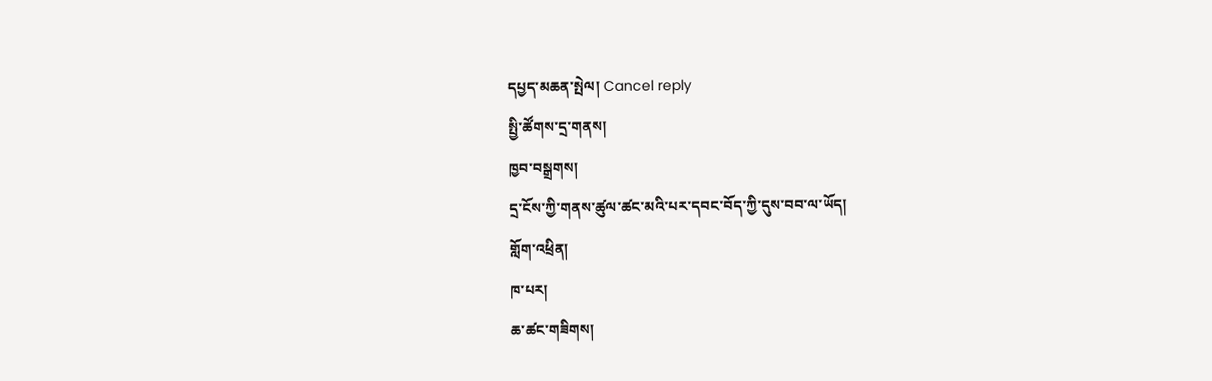དཔྱད་མཆན་སྤེལ། Cancel reply
སྤྱི་ཚོགས་དྲ་གནས།
ཁྱབ་བསྒྲགས།
དྲ་ངོས་ཀྱི་གནས་ཚུལ་ཚང་མའི་པར་དབང་བོད་ཀྱི་དུས་བབ་ལ་ཡོད།
གློག་འཕྲིན།
ཁ་པར།
ཆ་ཚང་གཟིགས།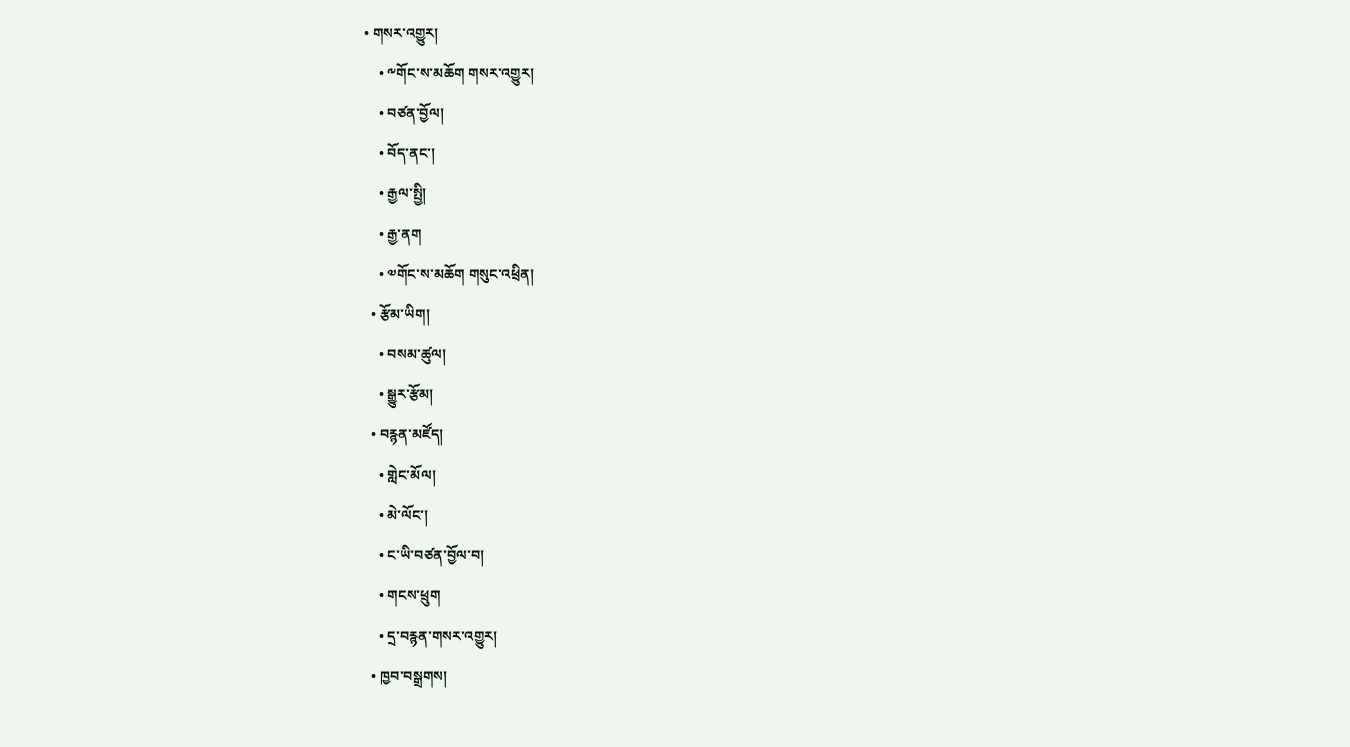• གསར་འགྱུར།
    • ༸གོང་ས་མཆོག གསར་འགྱུར།
    • བཙན་བྱོལ།
    • བོད་ནང་།
    • རྒྱལ་སྤྱི།
    • རྒྱ་ནག
    • ༧གོང་ས་མཆོག གསུང་འཕྲིན།
  • རྩོམ་ཡིག།
    • བསམ་ཚུལ།
    • སྒྱུར་རྩོམ།
  • བརྙན་མཛོད།
    • གླེང་མོལ།
    • མེ་ལོང་།
    • ང་ཡི་བཙན་བྱོལ་བ།
    • གངས་ཕྲུག
    • དྲ་བརྙན་གསར་འགྱུར།
  • ཁྱབ་བསྒྲགས།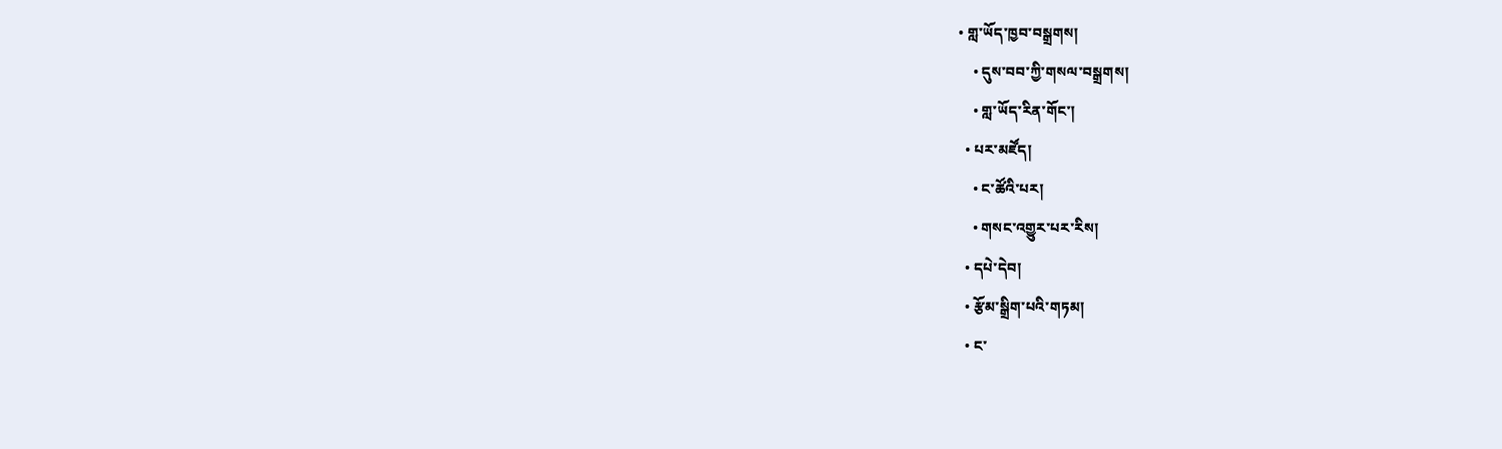• གླ་ཡོད་ཁྱབ་བསྒྲགས།
    • དུས་བབ་ཀྱི་གསལ་བསྒྲགས།
    • གླ་ཡོད་རིན་གོང་།
  • པར་མཛོད།
    • ང་ཚོའི་པར།
    • གསང་འགྱུར་པར་རིས།
  • དཔེ་དེབ།
  • རྩོམ་སྒྲིག་པའི་གཏམ།
  • ང་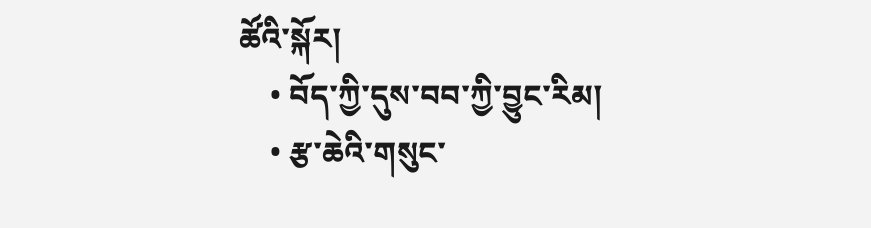ཚོའི་སྐོར།
    • བོད་ཀྱི་དུས་བབ་ཀྱི་བྱུང་རིམ།
    • རྩ་ཆེའི་གསུང་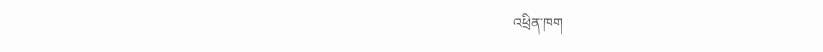འཕྲིན་ཁག